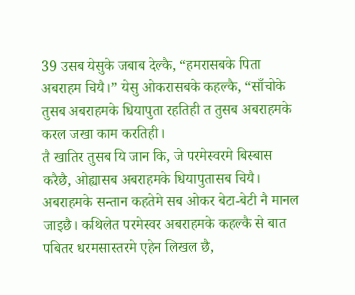39 उसब येसुके जबाब देल्कै, “हमरासबके पिता अबराहम चियै।” येसु ओकरासबके कहल्कै, “साँचोके तुसब अबराहमके धियापुता रहतिही त तुसब अबराहमके करल जखा काम करतिही।
तै खातिर तुसब यि जान कि, जे परमेस्वरमे बिस्बास करैछै, ओह्यासब अबराहमके धियापुतासब चियै।
अबराहमके सन्तान कहतेमे सब ओकर बेटा-बेटी नै मानल जाइछै। कथिलेत परमेस्वर अबराहमके कहल्कै से बात पबितर धरमसास्तरमे एहेन लिखल छै,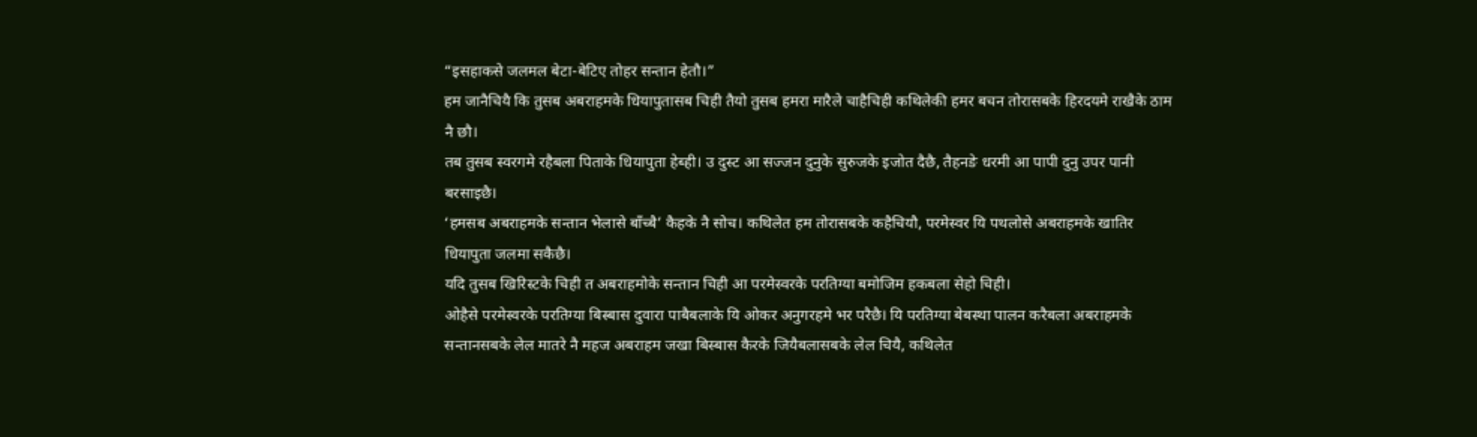“इसहाकसे जलमल बेटा-बेटिए तोहर सन्तान हेतौ।”
हम जानैचियै कि तुसब अबराहमके धियापुतासब चिही तैयो तुसब हमरा मारैले चाहैचिही कथिलेकी हमर बचन तोरासबके हिरदयमे राखैके ठाम नै छौ।
तब तुसब स्वरगमे रहैबला पिताके धियापुता हेब्ही। उ दुस्ट आ सज्जन दुनुके सुरुजके इजोत दैछै, तैहनङे धरमी आ पापी दुनु उपर पानी बरसाइछै।
‘हमसब अबराहमके सन्तान भेलासे बाँच्बै’ कैहके नै सोच। कथिलेत हम तोरासबके कहैचियौ, परमेस्वर यि पथलोसे अबराहमके खातिर धियापुता जलमा सकैछै।
यदि तुसब खिरिस्टके चिही त अबराहमोके सन्तान चिही आ परमेस्वरके परतिग्या बमोजिम हकबला सेहो चिही।
ओहैसे परमेस्वरके परतिग्या बिस्बास दुवारा पाबैबलाके यि ओकर अनुगरहमे भर परैछै। यि परतिग्या बेबस्था पालन करैबला अबराहमके सन्तानसबके लेल मातरे नै महज अबराहम जखा बिस्बास कैरके जियैबलासबके लेल चियै, कथिलेत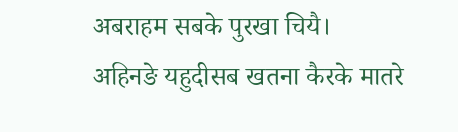अबराहम सबके पुरखा चियै।
अहिनङे यहुदीसब खतना कैरके मातरे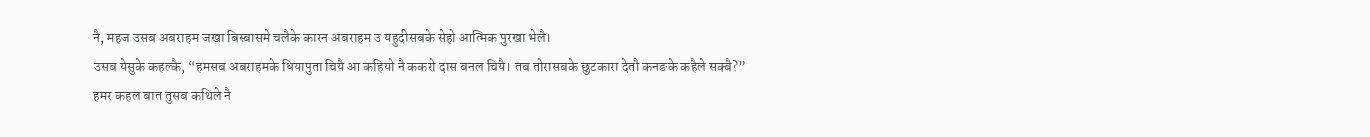नै, महज उसब अबराहम जखा बिस्बासमे चलैके कारन अबराहम उ यहुदीसबके सेहो आत्मिक पुरखा भेलै।
उसब येसुके कहल्कै, “हमसब अबराहमके धियापुता चियै आ कहियो नै ककरो दास बनल चियै। तब तोरासबके छुटकारा देतौ कनङके कहैले सक्बै?”
हमर कहल बात तुसब कथिले नै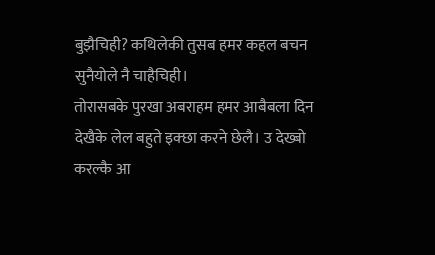बुझैचिही? कथिलेकी तुसब हमर कहल बचन सुनैयोले नै चाहैचिही।
तोरासबके पुरखा अबराहम हमर आबैबला दिन देखैके लेल बहुते इक्छा करने छेलै। उ देख्बो करल्कै आ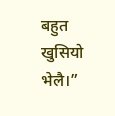बहुत खुसियो भेलै।”